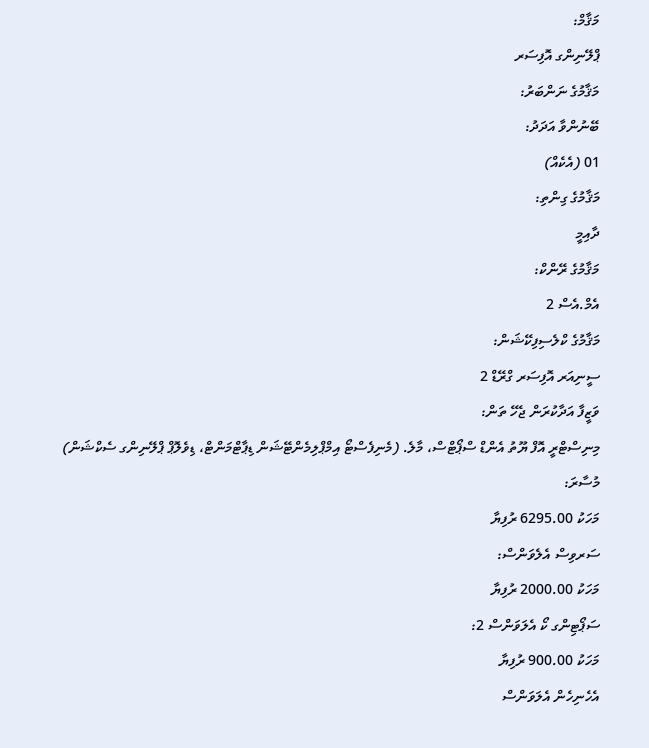މަޤާމް:
ޕްލޭނިންގ އޮފިސަރ
މަޤާމުގެ ނަންބަރު:
ބޭނުންވާ އަދަދު:
01 (އެކެއް)
މަޤާމުގެ ގިންތި:
ދާއިމީ
މަޤާމުގެ ރޭންކް:
އެމް.އެސް 2
މަޤާމުގެ ކްލެސިފިކޭޝަން:
ސީނިއަރ އޮފިސަރ ގްރޭޑް 2
ވަޒީފާ އަދާކުރަން ޖެހޭ ތަން:
މިނިސްޓްރީ އޮފް ޔޫތު އެންޑް ސްޕޯޓްސް، މާލެ. (މެނިފެސްޓޯ އިމްޕްލިމެންޓޭޝަން ޑިޕާޓްމަންޓް، ޑިވެލޮޕް ޕްލޭނިންގ ސެކްޝަން)
މުސާރަ:
މަހަކު 6295.00 ރުފިޔާ
ސަރވިސް އެލެވަންސް:
މަހަކު 2000.00 ރުފިޔާ
ސަޕޯޓިންގ ކޯ އެލަވަންސް 2:
މަހަކު 900.00 ރުފިޔާ
އެހެނިހެން އެލަވަންސް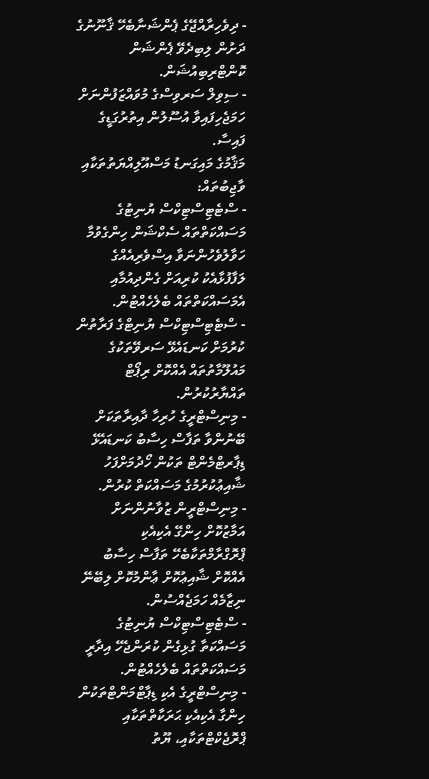- ދިވެހިރާއްޖޭގެ ޕެންޝަނާބެހޭ ޤާނޫނުގެ ދަށުން ލިބިދެވޭ ޕެންޝަން ކޮންޓްރިބިއުޝަން.
- ސިވިލް ސަރވިސްގެ މުވައްޒަފުންނަށް ހަމަޖެހިފައިވާ އުސޫލުން އިތުރުގަޑީގެ ފައިސާ.
މަޤާމުގެ މައިގަނޑު މަސްއޫލިއްޔަތުތަކާއި ވާޖިބުތައް:
- ސްޓެޓިސްޓިކްސް ޔުނިޓުގެ މަސައްކަތްތައް ސެކްޝަން ހިންގެވުމާ ހަވާލުވެހުންނަވާ އިސްވެރިއެއްގެ ލަފާފުޅާއެކު ކުރިއަށް ގެންދިއުމާއި އެމަސައްކަތްތައް ބެލެހެއްޓުން.
- ސްޓެޓިސްޓިކްސް ޔުނިޓްގެ ފަރާތުން ކުރުމަށް ކަނޑައެޅޭ ސަރވޭތަކުގެ މައުލޫމާތުތައް އެއްކޮށް ރިޕޯޓް ތައްޔާރުކުރުން.
- މިނިސްޓްރީގެ ހުރިހާ ދާއިރާތަކަށް ބޭނުންވާ ތަފާސް ހިސާބު ކަނޑައެޅޭ ޑިޕާރޓްމެންޓް ތަކުން ހޯދުމަށްފަހު ޝާއިޢުކުރުމުގެ މަސައްކަތް ކުރުން.
- މިނިސްޓްރީން ޒުވާނުންނަށް އަމާޒުކޮށް ހިންގޭ އެކިއެކި ޕްރޮގްރާމްތަކާބެހޭ ތަފާސް ހިސާބު އެއްކޮށް ޝާއިޢުކޮށް ޢާންމުކޮށް ލިބޭނޭ ނިޒާމެއް ހަމަޖެއްސުން.
- ސްޓެޓިސްޓިކްސް ޔުނިޓުގެ މަސައްކަތާ ގުޅިގެން ކުރަންޖެހޭ އިދާރީ މަސައްކަތްތައް ބެލެހެއްޓުން.
- މިނިސްޓްރީގެ އެކި ޑިޕާޓްމަންޓްތަކުން ހިންގާ އެކިއެކި ޙަރަކާތްތަކާއި ޕްރޮޖެކްޓްތަކާއި، ޔޫތު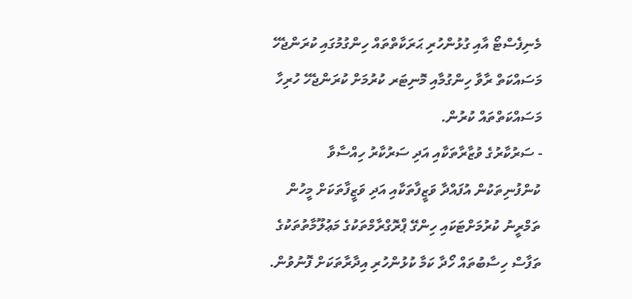މެނިފެސްޓޯ އާއި ގުޅުންހުރި ޙަރަކާތްތައް ހިންގުމުގައި ކުރަންޖެހޭ މަސައްކަތް ރާވާ ހިންގުމާއި މޮނިޓަރ ކުރުމަށް ކުރަންޖެހޭ ހުރިހާ މަސައްކަތްތައް ކުރުން.
- ސަރުކާރުގެ ވުޒާރާތަކާއި އަދި ސަރުކާރު ހިއްސާވާ ކުންފުނިތަކުން އުފައްދާ ވަޒީފާތަކާއި އަދި ވަޒީފާތަކަށް މީހުން ތަމްރީނު ކުރުމަށްޓަކައި ހިންގޭ ޕްރޮގްރާމްތަކުގެ މަޢުލޫމާތުތަކުގެ ތަފާސް ހިސާބުތައް ހޯދާ ކަމާ ކުޅުންހުރި އިދާރާތަކަށް ފޮނުވުން.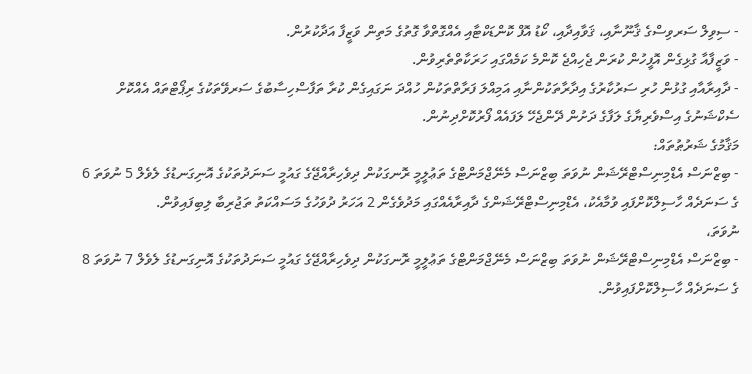- ސިވިލް ސަރވިސްގެ ޤާނޫނާއި، ޤަވާއިދާއި، ކޯޑު އޮފް ކޮންޑަކްޓާއި އެއްގޮތްވާ ގޮތުގެ މަތިން ވަޒީފާ އަދާކުރުން.
- ވަޒީފާއާ ގުޅިގެން އޮފީހުން ކުރަން ޖެހިއްޖެ ކޮންމެ ކަމެއްގައި ހަރަކާތްތެރިވުން.
- ދާއިރާއާއި ގުޅުން ހުރި ސަރުކާރުގެ އިދާރާތަކުންނާއި އަމިއްލަ ފަރާތްތަކުން ހުއްދަ ނަގައިގެން ކުރާ ތަފާސްހިސާބުގެ ސަރވޭތަކުގެ ރިޕޯޓްތައް އެއްކޮށް ސެކްޝަނުގެ އިސްވެރިޔާގެ ލަފާގެ ދަށުން ދޭންޖެހޭ ލަފައެއް ފޯރުކޮށްދިނުން.
މަޤާމުގެ ޝަރުޠުތައް:
- ބިޒްނަސް އެޑްމިނިސްޓްރޭޝަން ނުވަތަ ބިޒްނަސް މެނޭޖްމަންޓްގެ ތަޢުލީމީ ރޮނގަކުން ދިވެހިރާއްޖޭގެ ގައުމީ ސަނަދުތަކުގެ އޮނިގަނޑުގެ ލެވެލް 5 ނުވަތަ 6 ގެ ސަނަދެއް ހާސިލްކޮށްފައި ވުމާއެކު، އެޑްމިނިސްޓްރޭޝަންގެ ދާއިރާއެއްގައި މަދުވެގެން 2 އަހަރު ދުވަހުގެ މަސައްކަތު ތަޖުރިބާ ލިބިފައިވުން.
ނުވަތަ،
- ބިޒްނަސް އެޑްމިނިސްޓްރޭޝަން ނުވަތަ ބިޒްނަސް މެނޭޖްމަންޓްގެ ތަޢުލީމީ ރޮނގަކުން ދިވެހިރާއްޖޭގެ ގައުމީ ސަނަދުތަކުގެ އޮނިގަނޑުގެ ލެވެލް 7 ނުވަތަ 8 ގެ ސަނަދެއް ހާސިލްކޮށްފައިވުން.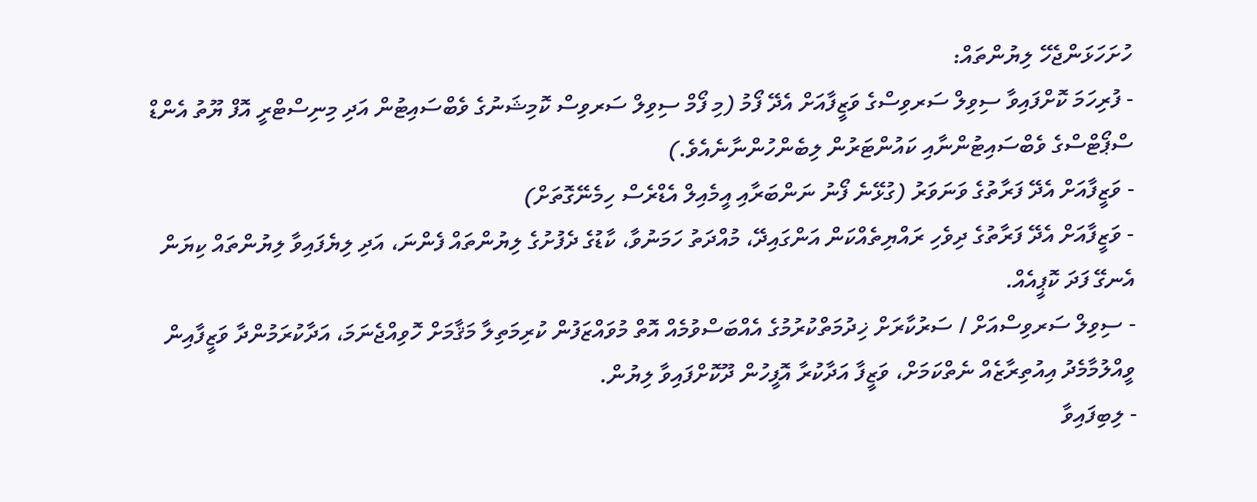ހުށަހަޅަންޖެހޭ ލިޔުންތައް:
- ފުރިހަމަ ކޮށްފައިވާ ސިވިލް ސަރވިސްގެ ވަޒީފާއަށް އެދޭ ފޯމު (މި ފޯމް ސިވިލް ސަރވިސް ކޮމިޝަނުގެ ވެބްސައިޓުން އަދި މިނިސްޓްރީ އޮފް ޔޫތު އެންޑް ސްޕޯޓްސްގެ ވެބްސައިޓުންނާއި ކައުންޓަރުން ލިބެންހުންނާނެއެވެ.)
- ވަޒީފާއަށް އެދޭ ފަރާތުގެ ވަނަވަރު (ގުޅޭނެ ފޯނު ނަންބަރާއި އީމެއިލް އެޑްރެސް ހިމެނޭގޮތަށް)
- ވަޒީފާއަށް އެދޭ ފަރާތުގެ ދިވެހި ރައްޔިތެއްކަން އަންގައިދޭ، މުއްދަތު ހަމަނުވާ، ކާޑުގެ ދެފުށުގެ ލިޔުންތައް ފެންނަ، އަދި ލިޔެފައިވާ ލިޔުންތައް ކިޔަން އެނގޭ ފަދަ ކޮޕީއެއް.
- ސިވިލް ސަރވިސްއަށް / ސަރުކާރަށް ޚިދުމަތްކުރުމުގެ އެއްބަސްވުމެއް އޮތް މުވައްޒަފުން ކުރިމަތިލާ މަޤާމަށް ހޮވިއްޖެނަމަ، އަދާކުރަމުންދާ ވަޒީފާއިން ވީއްލުމާމެދު އިއުތިރާޒެއް ނެތްކަމަށް، ވަޒީފާ އަދާކުރާ އޮފީހުން ދޫކޮށްފައިވާ ލިޔުން.
- ލިބިފައިވާ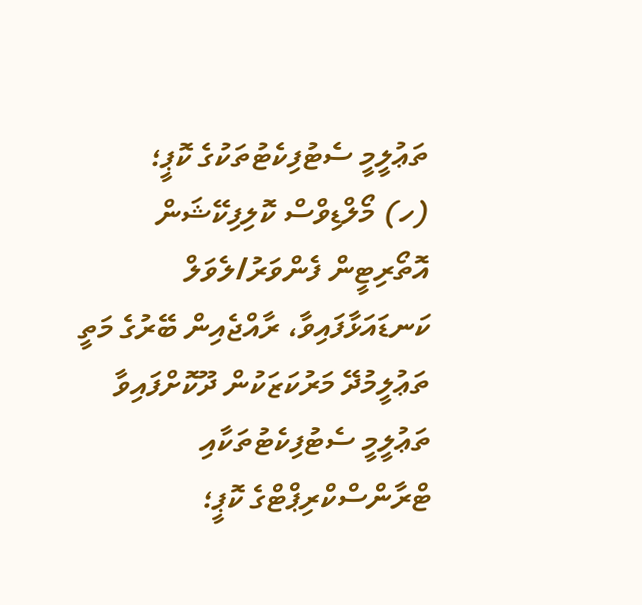ތަޢުލީމީ ސެޓުފިކެޓުތަކުގެ ކޮޕީ؛
(ހ) މޯލްޑިވްސް ކޮލިފިކޭޝަން އޮތޯރިޓީން ފެންވަރު/ލެވަލް ކަނޑައަޅާފައިވާ، ރާއްޖެއިން ބޭރުގެ މަތީ ތަޢުލީމުދޭ މަރުކަޒަކުން ދޫކޮށްފައިވާ ތަޢުލީމީ ސެޓުފިކެޓުތަކާއި ޓްރާންސްކްރިޕްޓްގެ ކޮޕީ؛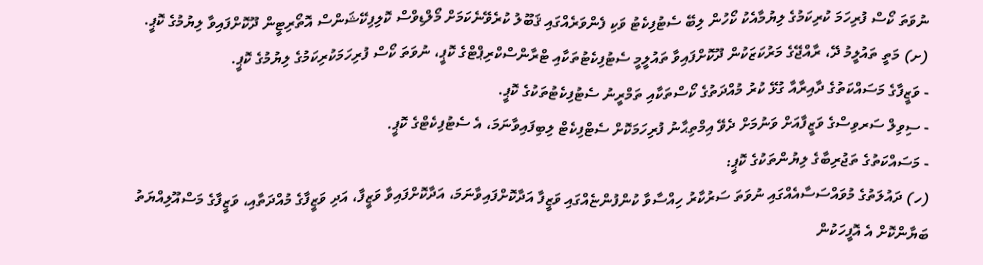ނުވަތަ ކޯސް ފުރިހަމަ ކުރިކަމުގެ ލިޔުމާއެކު ކޯހުން ލިބޭ ސެޓުފިކެޓު ވަކި ފެންވަރެއްގައި ޤަބޫލު ކުރެވޭނެކަމަށް މޯލްޑިވްސް ކޮލިފިކޭޝަންސް އޮތޯރިޓީން ދޫކޮށްފައިވާ ލިޔުމުގެ ކޮޕީ.
(ށ) މަތީ ތައުލީމު ދޭ، ރާއްޖޭގެ މަރުކަޒަކުން ދޫކޮށްފައިވާ ތައުލީމީ ސެޓުފިކެޓުތަކާއި ޓްރާންސްކްރިޕްޓްގެ ކޮޕީ، ނުވަތަ ކޯސް ފުރިހަމަކުރިކަމުގެ ލިޔުމުގެ ކޮޕީ.
- ވަޒީފާގެ މަސައްކަތުގެ ދާއިރާއާ ގުޅޭ ކުރު މުއްދަތުގެ ކޯސްތަކާއި ތަމްރީނު ސެޓުފިކެޓުތަކުގެ ކޮޕީ.
- ސިވިލް ސަރވިސްގެ ވަޒީފާއަށް ވަނުމަށް ދެވޭ އިމްތިޙާނު ފުރިހަމަކޮށް ސެޓްފިކެޓް ލިބިފައިވާނަމަ، އެ ސެޓުފިކެޓްގެ ކޮޕީ.
- މަސައްކަތުގެ ތަޖުރިބާގެ ލިޔުންތަކުގެ ކޮޕީ:
(ހ) ދައުލަތުގެ މުވައްސަސާއެއްގައި ނުވަތަ ސަރުކާރު ހިއްސާވާ ކުންފުންޏެއްގައި ވަޒީފާ އަދާކޮށްފައިވާނަމަ، އަދާކޮށްފައިވާ ވަޒީފާ، އަދި ވަޒީފާގެ މުއްދަތާއި، ވަޒީފާގެ މަސްއޫލިއްޔަތު ބަޔާންކޮށް އެ އޮފީހަކުން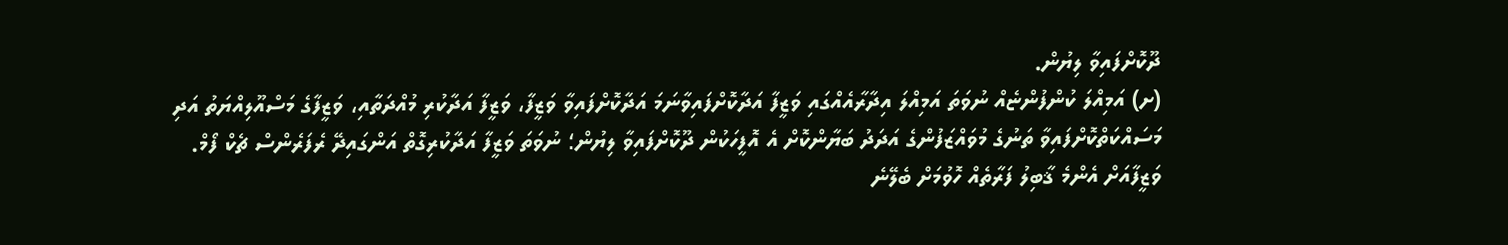ދޫކޮށްފައިވާ ލިޔުން.
(ށ) އަމިއްލަ ކުންފުންޏެއް ނުވަތަ އަމިއްލަ އިދާރާއެއްގައި ވަޒީފާ އަދާކޮށްފައިވާނަމަ އަދާކޮށްފައިވާ ވަޒީފާ، ވަޒީފާ އަދާކުރި މުއްދަތާއި، ވަޒީފާގެ މަސްއޫލިއްޔަތު އަދި މަސައްކަތްކޮށްފައިވާ ތަނުގެ މުވައްޒަފުންގެ އަދަދު ބަޔާންކޮށް އެ އޮފީހަކުން ދޫކޮށްފައިވާ ލިޔުން؛ ނުވަތަ ވަޒީފާ އަދާކުރިގޮތް އަންގައިދޭ ރެފަރެންސް ޗެކް ފޯމް.
ވަޒީފާއަށް އެންމެ ޤާބިލު ފަރާތެއް ހޮވުމަށް ބެލޭނެ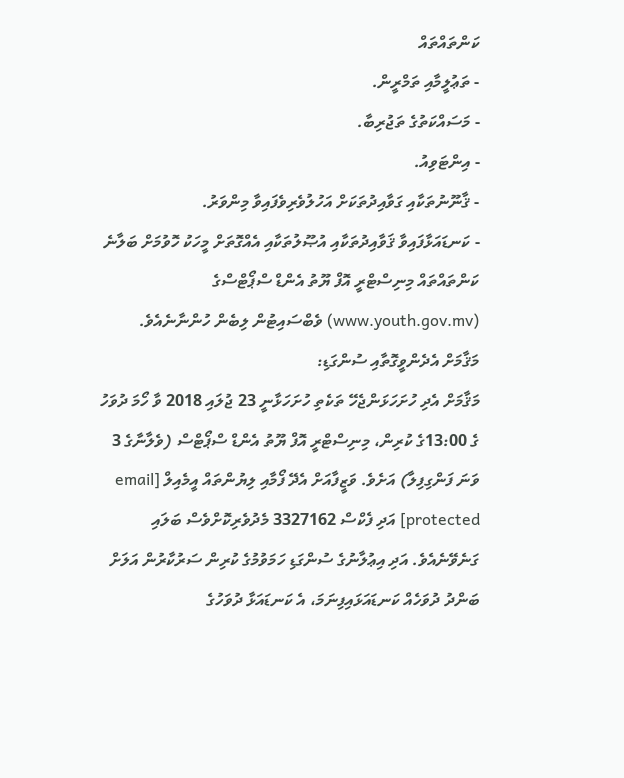ކަންތައްތައް
- ތަޢުލީމާއި ތަމްރީން.
- މަސައްކަތުގެ ތަޖުރިބާ.
- އިންޓަވިއު.
- ޤާނޫނުތަކާއި ގަވާއިދުތަކަށް އަހުލުވެރިވެފައިވާ މިންވަރު.
- ކަނޑައަޅާފައިވާ ޤަވާއިދުތަކާއި އުޞޫލުތަކާއި އެއްގޮތަށް މީހަކު ހޮވުމަށް ބަލާނެ ކަންތައްތައް މިނިސްޓްރީ އޮފް ޔޫތު އެންޑް ސްޕޯޓްސްގެ (www.youth.gov.mv) ވެބްސައިޓުން ލިބެން ހުންނާނެއެވެ.
މަޤާމަށް އެދެންވީގޮތާއި ސުންގަޑި:
މަޤާމަށް އެދި ހުށަހަޅަންޖެހޭ ތަކެތި ހުށަހަޅާނީ 23 ޖުލައި 2018 ވާ ހޯމަ ދުވަހު ގެ 13:00ގެ ކުރިން، މިނިސްޓްރީ އޮފް ޔޫތު އެންޑް ސްޕޯޓްސް (ވެލާނާގެ 3 ވަނަ ފަންގިފިލާ) އަށެވެ. ވަޒީފާއަށް އެދޭ ފޯމާއި ލިޔުންތައް އީމެއިލް [email protected] އަދި ފެކްސް 3327162 މެދުވެރިކޮށްވެސް ބަލައި ގަނެވޭނެއެވެ. އަދި އިޢުލާނުގެ ސުންގަޑި ހަމަވުމުގެ ކުރިން ސަރުކާރުން އަލަށް ބަންދު ދުވަހެއް ކަނޑައަޅައިފިނަމަ، އެ ކަނޑައަޅާ ދުވަހުގެ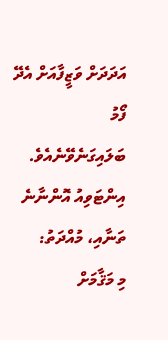އަދަދަށް ވަޒީފާއަށް އެދޭ ފޯމު ބަލައިގަނެވޭނެއެވެ.
އިންޓަވިއު އޮންނާނެ ތަނާއި، މުއްދަތު:
މި މަޤާމަށް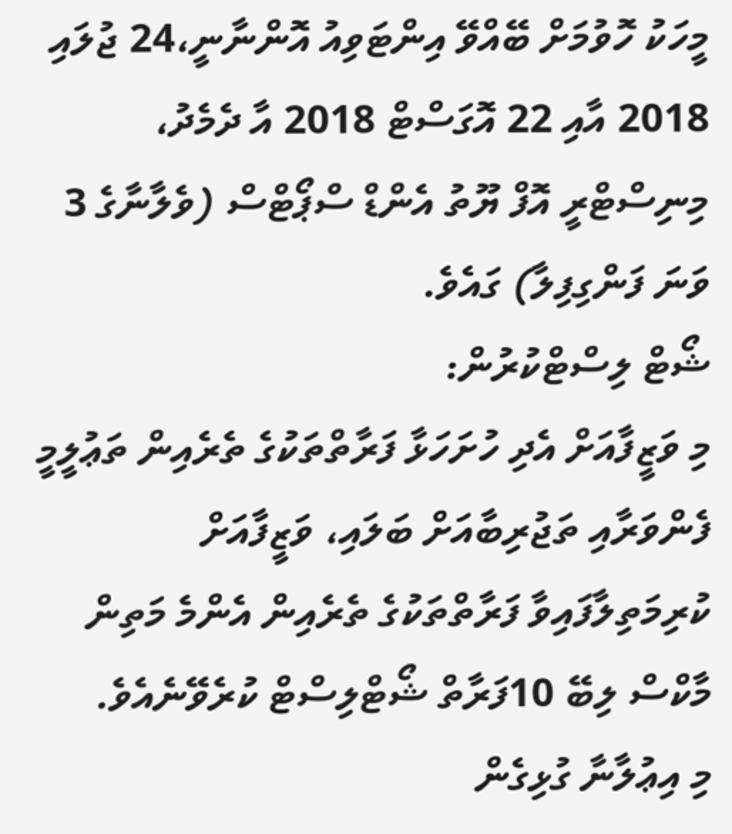މީހަކު ހޮވުމަށް ބޭއްވޭ އިންޓަވިއު އޮންނާނީ،24 ޖުލައި 2018 އާއި 22 އޮގަސްޓް 2018 އާ ދެމެދު، މިނިސްޓްރީ އޮފް ޔޫތު އެންޑް ސްޕޯޓްސް (ވެލާނާގެ 3 ވަނަ ފަންގިފިލާ) ގައެވެ.
ޝޯޓް ލިސްޓްކުރުން:
މި ވަޒީފާއަށް އެދި ހުށަހަޅާ ފަރާތްތަކުގެ ތެރެއިން ތަޢުލީމީ ފެންވަރާއި ތަޖުރިބާއަށް ބަލައި، ވަޒީފާއަށް ކުރިމަތިލާފައިވާ ފަރާތްތަކުގެ ތެރެއިން އެންމެ މަތިން މާކްސް ލިބޭ 10ފަރާތް ޝޯޓްލިސްޓް ކުރެވޭނެއެވެ.
މި އިޢުލާނާ ގުޅިގެން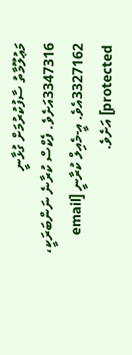މަޢުލޫމާތު ސާފުކުރުމަށް ގުޅާނީ 3347316އަށެވެ. ފެކްސް ކުރާނެ ނަންބަރަކީ، 3327162އެވެ. އީ-މެއިލް ކުރާނީ [email protected] އަށެވެ.